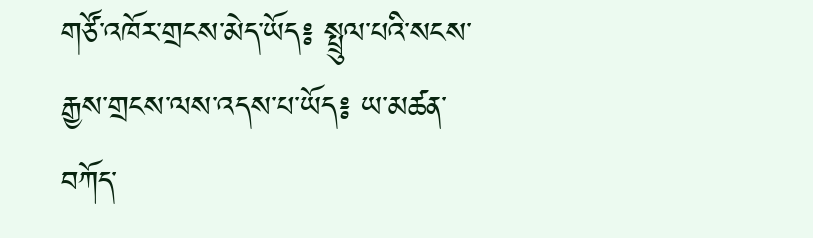གཙོ་འཁོར་གྲངས་མེད་ཡོད༔ སྤྲུལ་པའི་སངས་རྒྱས་གྲངས་ལས་འདས་པ་ཡོད༔ ཡ་མཚན་བཀོད་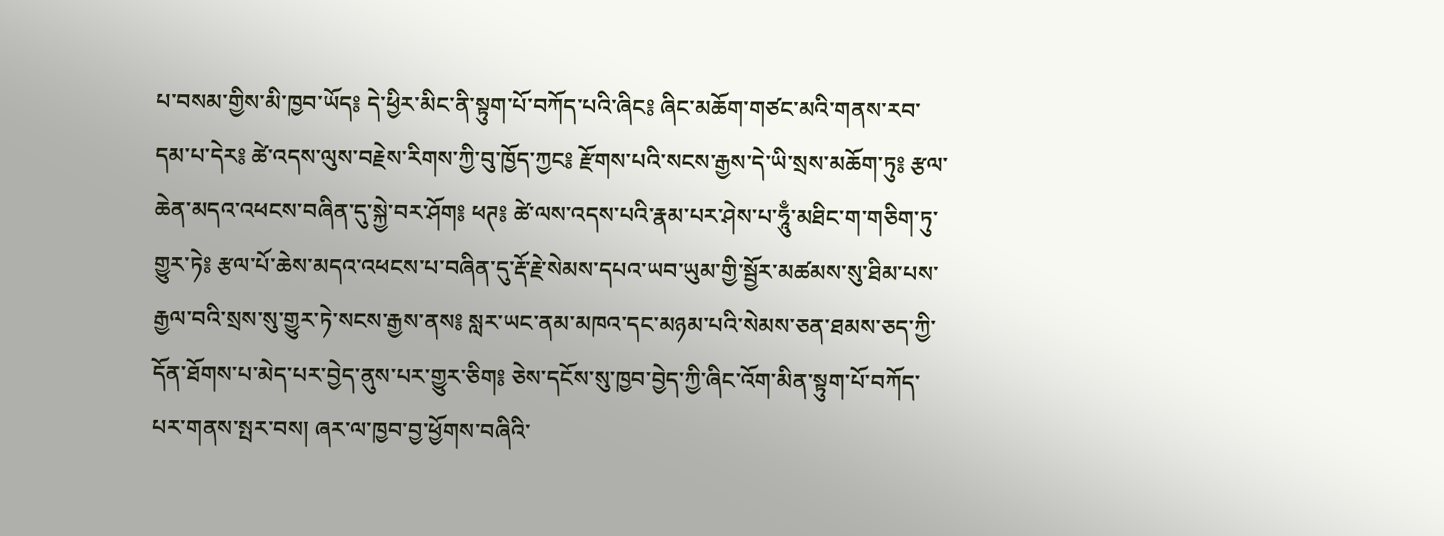པ་བསམ་གྱིས་མི་ཁྱབ་ཡོད༔ དེ་ཕྱིར་མིང་ནི་སྟུག་པོ་བཀོད་པའི་ཞིང༔ ཞིང་མཆོག་གཙང་མའི་གནས་རབ་དམ་པ་དེར༔ ཚེ་འདས་ལུས་བརྗེས་རིགས་ཀྱི་བུ་ཁྱོད་ཀྱང༔ རྫོགས་པའི་སངས་རྒྱས་དེ་ཡི་སྲས་མཆོག་ཏུ༔ རྩལ་ཆེན་མདའ་འཕངས་བཞིན་དུ་སྐྱེ་བར་ཤོག༔ ཕཊ༔ ཚེ་ལས་འདས་པའི་རྣམ་པར་ཤེས་པ་ཧཱུྃ་མཐིང་ག་གཅིག་ཏུ་གྱུར་ཏེ༔ རྩལ་པོ་ཆེས་མདའ་འཕངས་པ་བཞིན་དུ་རྡོ་རྗེ་སེམས་དཔའ་ཡབ་ཡུམ་གྱི་སྦྱོར་མཚམས་སུ་ཐིམ་པས་རྒྱལ་བའི་སྲས་སུ་གྱུར་ཏེ་སངས་རྒྱས་ནས༔ སླར་ཡང་ནམ་མཁའ་དང་མཉམ་པའི་སེམས་ཅན་ཐམས་ཅད་ཀྱི་དོན་ཐོགས་པ་མེད་པར་བྱེད་ནུས་པར་གྱུར་ཅིག༔ ཅེས་དངོས་སུ་ཁྱབ་བྱེད་ཀྱི་ཞིང་འོག་མིན་སྟུག་པོ་བཀོད་པར་གནས་སྤར་བས། ཞར་ལ་ཁྱབ་བྱ་ཕྱོགས་བཞིའི་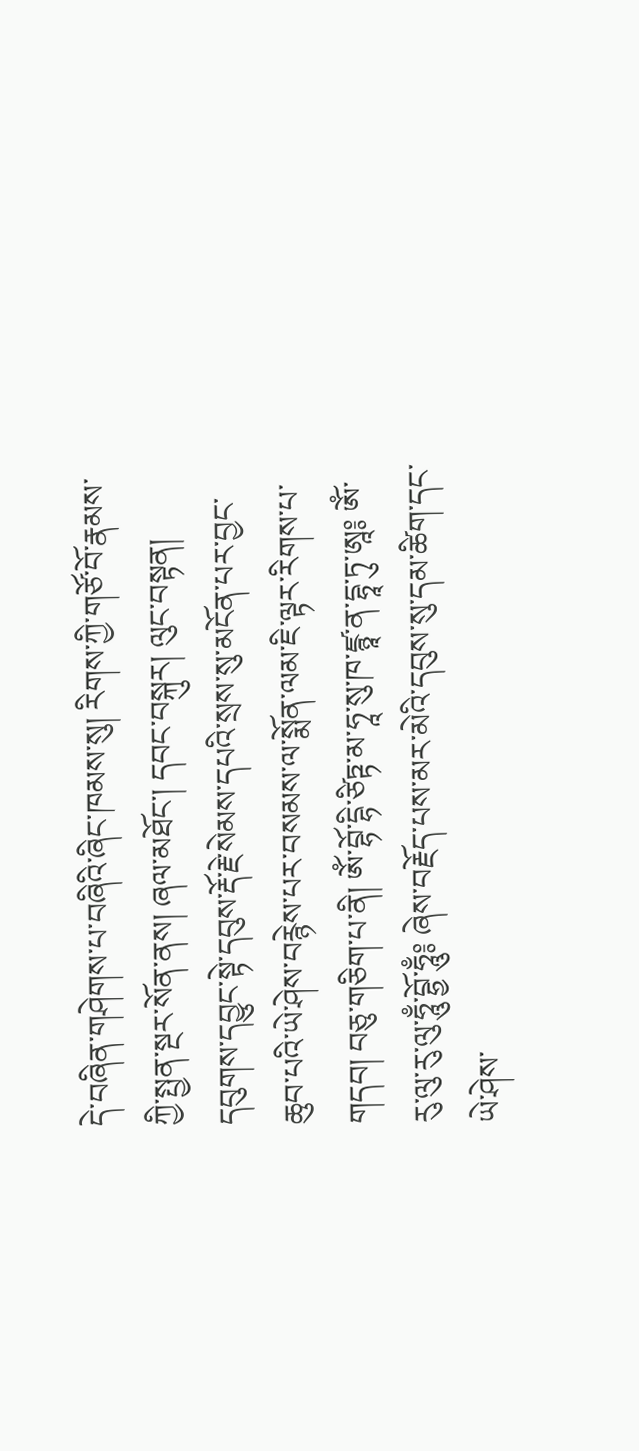དེ་བཞིན་གཤེགས་པ་བཞིའི་ཞིང་ཁམས་སུ། རིགས་ཀྱི་གཙོ་བོ་རྣམས་ཀྱི་སྤྱན་སྔར་སོན་ནས། ཞལ་མཐོང་། དབང་བསྐུར། ལུང་བསྟན། དབུགས་དབྱུང་སྟེ་དབུས་རྡོ་རྗེ་སེམས་དཔའི་སྲས་སུ་མངོན་པར་བྱང་ཆུབ་པའི་ཡེ་ཤེས་བརྙེས་པར་བསམས་ལ་སྨོན་ལམ་ཇི་ལྟར་རིགས་པ་གདབ། བཅུ་གཅིག་པ་ནི། ཨོཾ་བྷོ་དྷི་ཙིཏྟ་མ་ཧཱ་སུ་ཁ་ཛྙཱ་ན་དྷཱ་ཏུ་ཨཱ༔ ཨོཾ་རུ་ལུ་རུ་ལུ་ཧཱུྃ་བྷྱོ་ཧཱུྃ༔ ཞེས་བརྗོད་པས་མར་མེའི་དབུས་སུ་དམ་ཚིག་དང་ཡེ་ཤེས་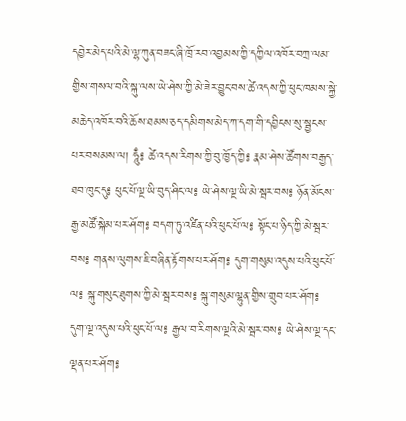དབྱེར་མེད་པའི་མེ་ལྷ་ཀུན་བཟང་ཞི་ཁྲོ་རབ་འབྱམས་ཀྱི་དཀྱིལ་འཁོར་བཀྲ་ལམ་གྱིས་གསལ་བའི་སྐུ་ལས་ཡེ་ཤེས་ཀྱི་མེ་ཟེར་བྱུང་བས་ཚེ་འདས་ཀྱི་ཕུང་ཁམས་སྐྱེ་མཆེད་འཁོར་བའི་ཆོས་ཐམས་ཅད་དམིགས་མེད་ཀ་དག་གི་དབྱིངས་སུ་སྦྱངས་པར་བསམས་ལ། ཧཱུྃ༔ ཚེ་འདས་རིགས་ཀྱི་བུ་ཁྱོད་ཀྱི༔ རྣམ་ཤེས་ཚོགས་བརྒྱད་ཐབ་ཁུང་དུ༔ ཕུང་པོ་ལྔ་ཡི་བུད་ཤིང་ལ༔ ཡེ་ཤེས་ལྔ་ཡི་མེ་སྦར་བས༔ ཉོན་མོངས་རྒྱ་མཚོ་སྐེམ་པར་ཤོག༔ བདག་ཏུ་འཛིན་པའི་ཕུང་པོ་ལ༔ སྟོང་པ་ཉིད་ཀྱི་མེ་སྦར་བས༔ གནས་ལུགས་ཇི་བཞིན་རྟོགས་པར་ཤོག༔ དུག་གསུམ་འདུས་པའི་ཕུང་པོ་ལ༔ སྐུ་གསུང་ཐུགས་ཀྱི་མེ་སྦར་བས༔ སྐུ་གསུམ་ལྷུན་གྱིས་གྲུབ་པར་ཤོག༔ དུག་ལྔ་འདུས་པའི་ཕུང་པོ་ལ༔ རྒྱལ་བ་རིགས་ལྔའི་མེ་སྦར་བས༔ ཡེ་ཤེས་ལྔ་དང་ལྡན་པར་ཤོག༔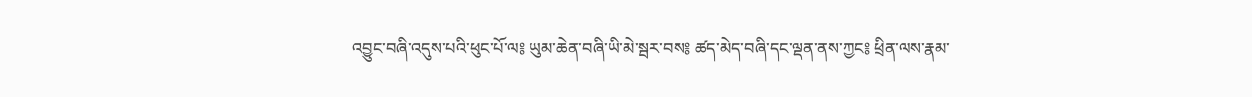འབྱུང་བཞི་འདུས་པའི་ཕུང་པོ་ལ༔ ཡུམ་ཆེན་བཞི་ཡི་མེ་སྦར་བས༔ ཚད་མེད་བཞི་དང་ལྡན་ནས་ཀྱང༔ ཕྲིན་ལས་རྣམ་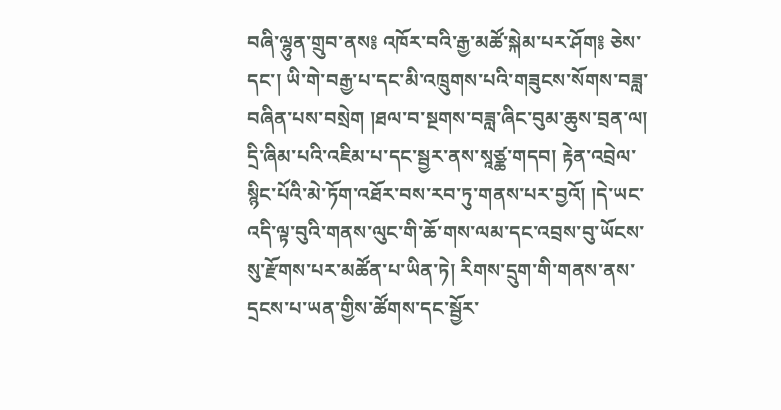བཞི་ལྷུན་གྲུབ་ནས༔ འཁོར་བའི་རྒྱ་མཚོ་སྐེམ་པར་ཤོག༔ ཅེས་དང་། ཡི་གེ་བརྒྱ་པ་དང་མི་འཁྲུགས་པའི་གཟུངས་སོགས་བཟླ་བཞིན་པས་བསྲེག །ཐལ་བ་སྔགས་བཟླ་ཞིང་བུམ་ཆུས་བྲན་ལ། དྲི་ཞིམ་པའི་འཇིམ་པ་དང་སྦྱར་ནས་སཱཙྪ་གདབ། རྟེན་འབྲེལ་སྙིང་པོའི་མེ་ཏོག་འཐོར་བས་རབ་ཏུ་གནས་པར་བྱའོ། །དེ་ཡང་འདི་ལྟ་བུའི་གནས་ལུང་གི་ཆོ་གས་ལམ་དང་འབྲས་བུ་ཡོངས་སུ་རྫོགས་པར་མཚོན་པ་ཡིན་ཏེ། རིགས་དྲུག་གི་གནས་ནས་དྲངས་པ་ཡན་གྱིས་ཚོགས་དང་སྦྱོར་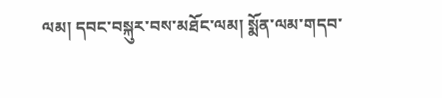ལམ། དབང་བསྐུར་བས་མཐོང་ལམ། སྨོན་ལམ་གདབ་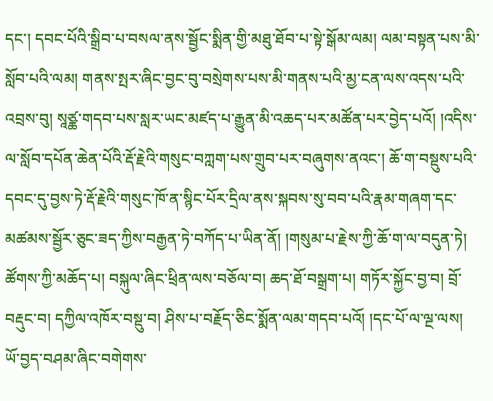དང་། དབང་པོའི་སྒྲིབ་པ་བསལ་ནས་སྦྱོང་སྨིན་གྱི་མཐུ་ཐོབ་པ་སྟེ་སྒོམ་ལམ། ལམ་བསྟན་པས་མི་སློབ་པའི་ལམ། གནས་སྤར་ཞིང་བྱང་བུ་བསྲེགས་པས་མི་གནས་པའི་མྱ་ངན་ལས་འདས་པའི་འབྲས་བུ། སཱཙྪ་གདབ་པས་སླར་ཡང་མཛད་པ་རྒྱུན་མི་འཆད་པར་མཚོན་པར་བྱེད་པའོ། །འདིས་ལ་སློབ་དཔོན་ཆེན་པོའི་རྡོ་རྗེའི་གསུང་བཀླག་པས་གྲུབ་པར་བཞུགས་ནའང་། ཆོ་ག་བསྡུས་པའི་དབང་དུ་བྱས་ཏེ་རྡོ་རྗེའི་གསུང་ཁོ་ན་སྙིང་པོར་དྲིལ་ནས་སྐབས་སུ་བབ་པའི་རྣམ་གཞག་དང་མཚམས་སྦྱོར་ཅུང་ཟད་ཀྱིས་བརྒྱན་ཏེ་བཀོད་པ་ཡིན་ནོ། །གསུམ་པ་རྗེས་ཀྱི་ཆོ་ག་ལ་བདུན་ཏེ། ཚོགས་ཀྱི་མཆོད་པ། བསྐུལ་ཞིང་ཕྲིན་ལས་བཅོལ་བ། ཆད་ཐོ་བསྒྲག་པ། གཏོར་སྐྱོང་བྱ་བ། བྲོ་བརྡུང་བ། དཀྱིལ་འཁོར་བསྡུ་བ། ཤིས་པ་བརྗོད་ཅིང་སྨོན་ལམ་གདབ་པའོ། །དང་པོ་ལ་ལྔ་ལས། ཡོ་བྱད་བཤམ་ཞིང་བགེགས་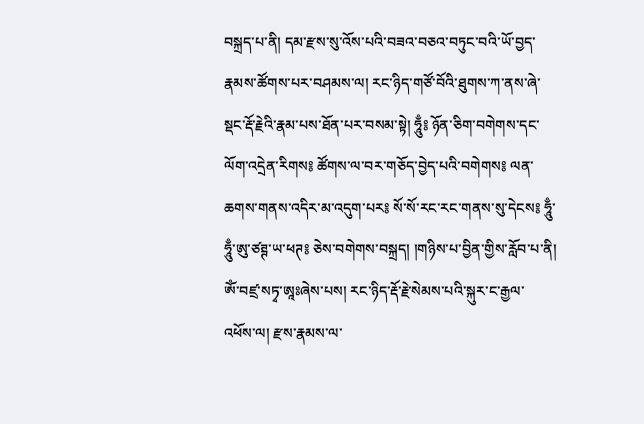བསྐྲད་པ་ནི། དམ་རྫས་སུ་འོས་པའི་བཟའ་བཅའ་བཏུང་བའི་ཡོ་བྱད་རྣམས་ཚོགས་པར་བཤམས་ལ། རང་ཉིད་གཙོ་བོའི་ཐུགས་ཀ་ནས་ཞེ་སྡང་རྡོ་རྗེའི་རྣམ་པས་ཐོན་པར་བསམ་སྟེ། ཧཱུྃ༔ ཉོན་ཅིག་བགེགས་དང་ལོག་འདྲེན་རིགས༔ ཚོགས་ལ་བར་གཅོད་བྱེད་པའི་བགེགས༔ ལན་ཆགས་གནས་འདིར་མ་འདུག་པར༔ སོ་སོ་རང་རང་གནས་སུ་དེངས༔ ཧཱུྃ་ཧཱུྃ་ཨུ་ཙཊྚ་ཡ་ཕཊ༔ ཅེས་བགེགས་བསྐྲད། །གཉིས་པ་བྱིན་གྱིས་རློབ་པ་ནི། ཨོཾ་བཛྲ་སཏྭ་ཨཱཿཞེས་པས། རང་ཉིད་རྡོ་རྗེ་སེམས་པའི་སྐུར་ང་རྒྱལ་འཕོས་ལ། རྫས་རྣམས་ལ་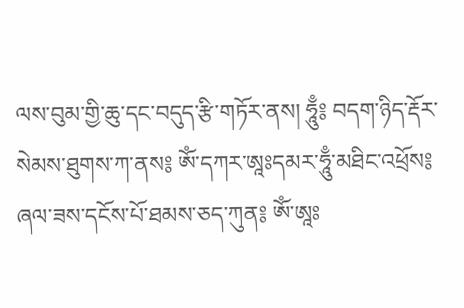ལས་བུམ་གྱི་ཆུ་དང་བདུད་རྩི་གཏོར་ནས། ཧཱུྃ༔ བདག་ཉིད་རྡོར་སེམས་ཐུགས་ཀ་ནས༔ ཨོཾ་དཀར་ཨཱཿདམར་ཧཱུྃ་མཐིང་འཕྲོས༔ ཞལ་ཟས་དངོས་པོ་ཐམས་ཅད་ཀུན༔ ཨོཾ་ཨཱཿ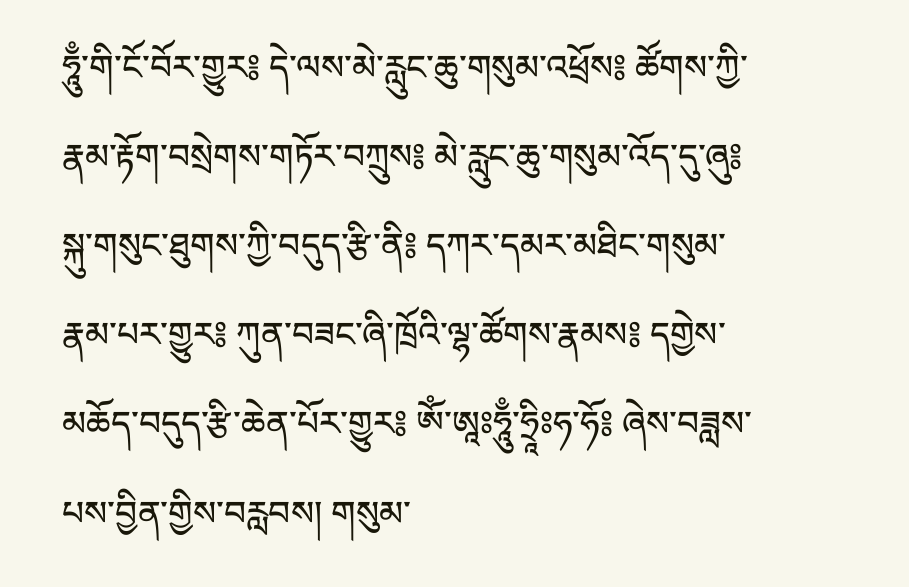ཧཱུྃ་གི་ངོ་བོར་གྱུར༔ དེ་ལས་མེ་རླུང་ཆུ་གསུམ་འཕྲོས༔ ཚོགས་ཀྱི་རྣམ་རྟོག་བསྲེགས་གཏོར་བཀྲུས༔ མེ་རླུང་ཆུ་གསུམ་འོད་དུ་ཞུ༔ སྐུ་གསུང་ཐུགས་ཀྱི་བདུད་རྩི་ནི༔ དཀར་དམར་མཐིང་གསུམ་རྣམ་པར་གྱུར༔ ཀུན་བཟང་ཞི་ཁྲོའི་ལྷ་ཚོགས་རྣམས༔ དགྱེས་མཆོད་བདུད་རྩི་ཆེན་པོར་གྱུར༔ ཨོཾ་ཨཱཿཧཱུྃ་ཧྲཱིཿཧ་ཧོ༔ ཞེས་བཟླས་པས་བྱིན་གྱིས་བརླབས། གསུམ་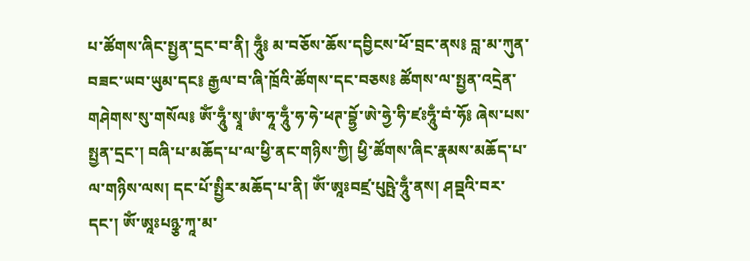པ་ཚོགས་ཞིང་སྤྱན་དྲང་བ་ནི། ཧཱུྃ༔ མ་བཅོས་ཆོས་དབྱིངས་ཕོ་བྲང་ནས༔ བླ་མ་ཀུན་བཟང་ཡབ་ཡུམ་དང༔ རྒྱལ་བ་ཞི་ཁྲོའི་ཚོགས་དང་བཅས༔ ཚོགས་ལ་སྤྱན་འདྲེན་གཤེགས་སུ་གསོལ༔ ཨོཾ་ཧཱུྃ་སྭཱ་ཨཾ་ཧཱ་ཧཱུྃ་ཧ་ཧེ་ཕཊ་བྷྱོ་ཨེ་ཧྱེ་ཧི་ཛཿཧཱུྃ་བཾ་ཧོ༔ ཞེས་པས་སྤྱན་དྲང་། བཞི་པ་མཆོད་པ་ལ་ཕྱི་ནང་གཉིས་ཀྱི། ཕྱི་ཚོགས་ཞིང་རྣམས་མཆོད་པ་ལ་གཉིས་ལས། དང་པོ་སྤྱིར་མཆོད་པ་ནི། ཨོཾ་ཨཱཿབཛྲ་པུཥྤེ་ཧཱུྃ་ནས། ཤབྡའི་བར་དང་། ཨོཾ་ཨཱཿཔཉྩ་ཀཱ་མ་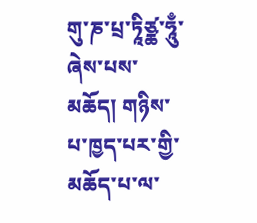གུ་ཎ་པྲ་ཏཱིཙྪ་ཧཱུྃ་ཞེས་པས་མཆོད། གཉིས་པ་ཁྱད་པར་གྱི་མཆོད་པ་ལ་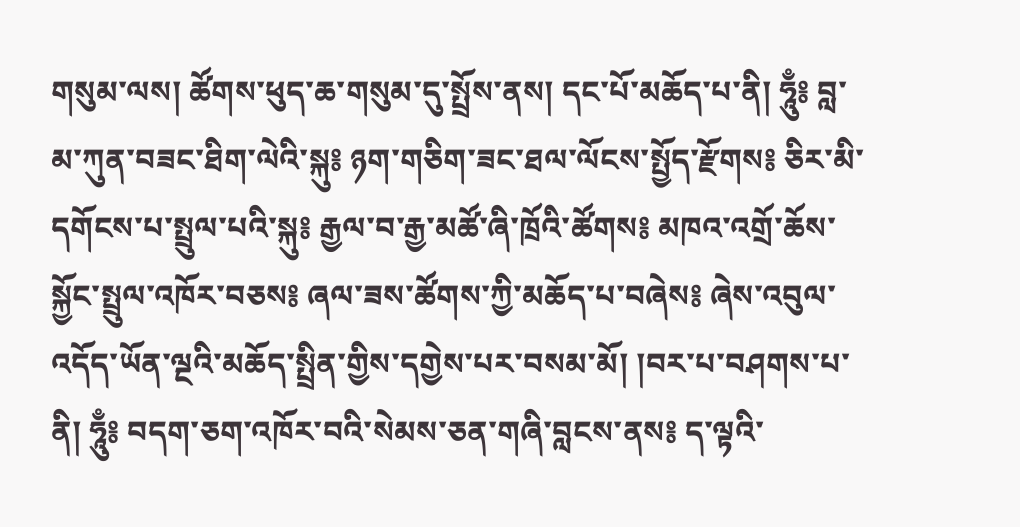གསུམ་ལས། ཚོགས་ཕུད་ཆ་གསུམ་དུ་སྤྲོས་ནས། དང་པོ་མཆོད་པ་ནི། ཧཱུྃ༔ བླ་མ་ཀུན་བཟང་ཐིག་ལེའི་སྐུ༔ ཉག་གཅིག་ཟང་ཐལ་ལོངས་སྤྱོད་རྫོགས༔ ཅིར་མི་དགོངས་པ་སྤྲུལ་པའི་སྐུ༔ རྒྱལ་བ་རྒྱ་མཚོ་ཞི་ཁྲོའི་ཚོགས༔ མཁའ་འགྲོ་ཆོས་སྐྱོང་སྤྲུལ་འཁོར་བཅས༔ ཞལ་ཟས་ཚོགས་ཀྱི་མཆོད་པ་བཞེས༔ ཞེས་འབུལ་འདོད་ཡོན་ལྔའི་མཆོད་སྤྲིན་གྱིས་དགྱེས་པར་བསམ་མོ། །བར་པ་བཤགས་པ་ནི། ཧཱུྃ༔ བདག་ཅག་འཁོར་བའི་སེམས་ཅན་གཞི་བླངས་ནས༔ ད་ལྟའི་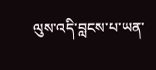ལུས་འདི་བླངས་པ་ཡན་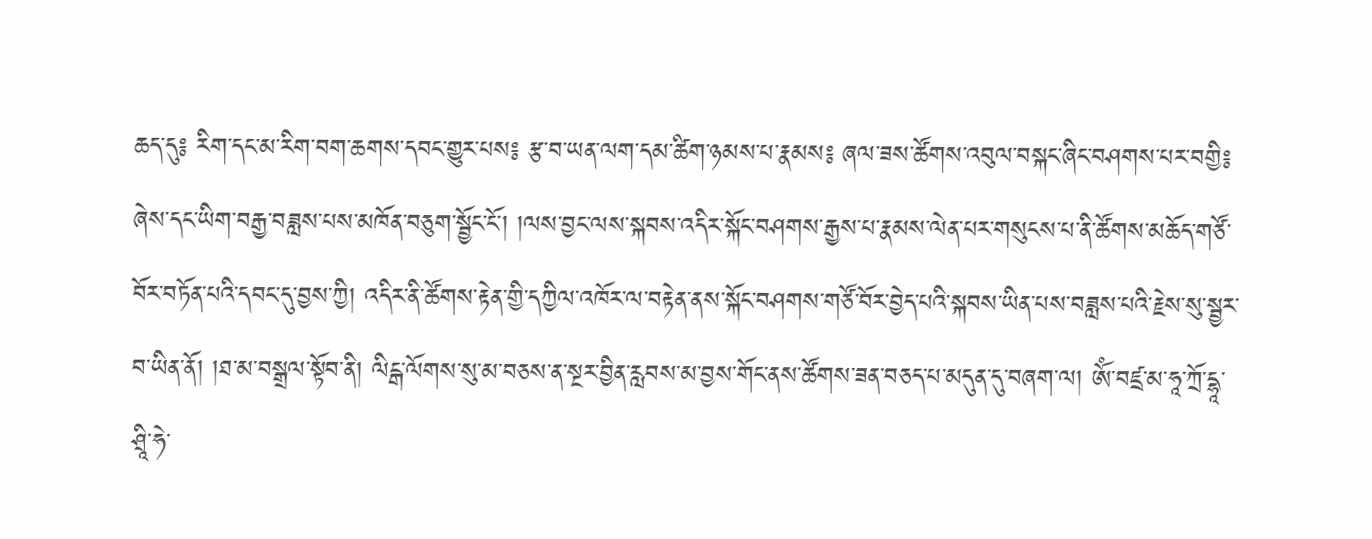ཆད་དུ༔ རིག་དང་མ་རིག་བག་ཆགས་དབང་གྱུར་པས༔ རྩ་བ་ཡན་ལག་དམ་ཚིག་ཉམས་པ་རྣམས༔ ཞལ་ཟས་ཚོགས་འབུལ་བསྐང་ཞིང་བཤགས་པར་བགྱི༔ ཞེས་དང་ཡིག་བརྒྱ་བཟླས་པས་མཁོན་བཅུག་སྦྱོང་ངོ་། །ལས་བྱང་ལས་སྐབས་འདིར་སྐོང་བཤགས་རྒྱས་པ་རྣམས་ལེན་པར་གསུངས་པ་ནི་ཚོགས་མཆོད་གཙོ་བོར་བཏོན་པའི་དབང་དུ་བྱས་ཀྱི། འདིར་ནི་ཚོགས་རྟེན་གྱི་དཀྱིལ་འཁོར་ལ་བརྟེན་ནས་སྐོང་བཤགས་གཙོ་བོར་བྱེད་པའི་སྐབས་ཡིན་པས་བཟླས་པའི་རྗེས་སུ་སྦྱར་བ་ཡིན་ནོ། །ཐ་མ་བསྒྲལ་སྟོབ་ནི། ལིངྒ་ལོགས་སུ་མ་བཅས་ན་སྔར་བྱིན་རླབས་མ་བྱས་གོང་ནས་ཚོགས་ཟན་བཅད་པ་མདུན་དུ་བཞག་ལ། ཨོཾ་བཛྲ་མ་ཧཱ་ཀྲོ་དྷཱ་ཤྲཱི་ཧེ་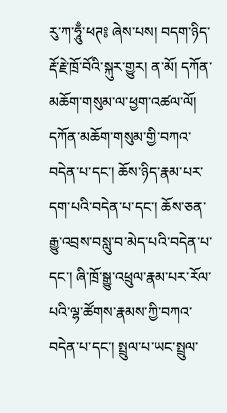རུ་ཀ་ཧཱུྃ་ཕཊ༔ ཞེས་པས། བདག་ཉིད་རྡོ་རྗེ་ཁྲོ་བོའི་སྐུར་གྱུར། ན་མོ། དཀོན་མཆོག་གསུམ་ལ་ཕྱག་འཚལ་ལོ། དཀོན་མཆོག་གསུམ་གྱི་བཀའ་བདེན་པ་དང་། ཆོས་ཉིད་རྣམ་པར་དག་པའི་བདེན་པ་དང་། ཆོས་ཅན་རྒྱུ་འབྲས་བསླུ་བ་མེད་པའི་བདེན་པ་དང་། ཞི་ཁྲོ་སྒྱུ་འཕྲུལ་རྣམ་པར་རོལ་པའི་ལྷ་ཚོགས་རྣམས་ཀྱི་བཀའ་བདེན་པ་དང་། སྤྲུལ་པ་ཡང་སྤྲུལ་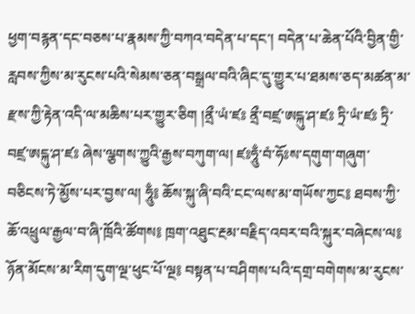ཕྱག་བརྙན་དང་བཅས་པ་རྣམས་ཀྱི་བཀའ་བདེན་པ་དང་། བདེན་པ་ཆེན་པོའི་བྱིན་གྱི་རླབས་ཀྱིས་མ་རུངས་པའི་སེམས་ཅན་བསྒྲལ་བའི་ཞིང་དུ་གྱུར་པ་ཐམས་ཅད་མཚན་མ་རྫས་ཀྱི་རྟེན་འདི་ལ་མཆིས་པར་གྱུར་ཅིག །ནྲྀ་ཡཾ་ཛཿ ནྲྀ་བཛྲ་ཨངྐུ་ཤ་ཛཿ ཏྲི་ཡཾ་ཛཿ ཏྲི་བཛྲ་ཨངྐུ་ཤ་ཛཿ ཞེས་ལྕགས་ཀྱུའི་རྒྱས་བཀུག་ལ། ཛཿཧཱུྃ་བཾ་ཧོཿས་དགུག་གཞུག་བཅིངས་ཏེ་མྱོས་པར་བྱས་ལ། ཧཱུྃ༔ ཆོས་སྐུ་ཞི་བའི་ངང་ལས་མ་གཡོས་ཀྱང༔ ཐབས་ཀྱི་ཆོ་འཕྲུལ་རྒྱལ་བ་ཞི་ཁྲོའི་ཚོགས༔ ཁྲག་འཐུང་རྔམ་བརྗིད་འབར་བའི་སྐུར་བཞེངས་ལ༔ ཉོན་མོངས་མ་རིག་དུག་ལྔ་ཕུང་པོ་ལྔ༔ བསྟན་པ་བཤིགས་པའི་དགྲ་བགེགས་མ་རུངས་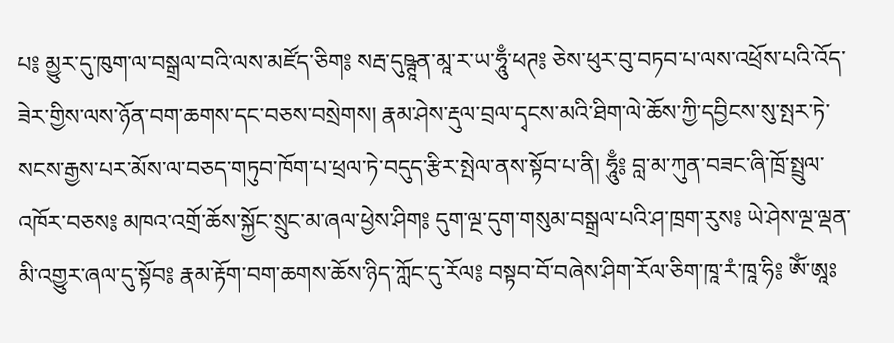པ༔ མྱུར་དུ་ཁུག་ལ་བསྒྲལ་བའི་ལས་མཛོད་ཅིག༔ སརྦ་དུཥྚཱན་མཱ་ར་ཡ་ཧཱུྃ་ཕཊ༔ ཅེས་ཕུར་བུ་བཏབ་པ་ལས་འཕྲོས་པའི་འོད་ཟེར་གྱིས་ལས་ཉོན་བག་ཆགས་དང་བཅས་བསྲེགས། རྣམ་ཤེས་རྡུལ་བྲལ་དྭངས་མའི་ཐིག་ལེ་ཆོས་ཀྱི་དབྱིངས་སུ་སྤར་ཏེ་སངས་རྒྱས་པར་མོས་ལ་བཅད་གཏུབ་ཁོག་པ་ཕྲལ་ཏེ་བདུད་རྩིར་སྤེལ་ནས་སྟོབ་པ་ནི། ཧཱུྃ༔ བླ་མ་ཀུན་བཟང་ཞི་ཁྲོ་སྤྲུལ་འཁོར་བཅས༔ མཁའ་འགྲོ་ཆོས་སྐྱོང་སྲུང་མ་ཞལ་ཕྱེས་ཤིག༔ དུག་ལྔ་དུག་གསུམ་བསྒྲལ་པའི་ཤ་ཁྲག་རུས༔ ཡེ་ཤེས་ལྔ་ལྡན་མི་འགྱུར་ཞལ་དུ་སྟོབ༔ རྣམ་རྟོག་བག་ཆགས་ཆོས་ཉིད་ཀློང་དུ་རོལ༔ བསྟབ་བོ་བཞེས་ཤིག་རོལ་ཅིག་ཁཱ་རཾ་ཁཱ་ཧི༔ ཨོཾ་ཨཱཿ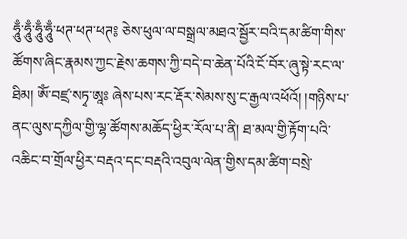ཧཱུྃ་ཧཱུྃ་ཧཱུྃ་ཧཱུྃ་ཕཊ་ཕཊ་ཕཊ༔ ཅེས་ཕུལ་ལ་བསྒྲལ་མཐའ་སྦྱོར་བའི་དམ་ཚིག་གིས་ཚོགས་ཞིང་རྣམས་ཀྱང་རྗེས་ཆགས་ཀྱི་བདེ་བ་ཆེན་པོའི་ངོ་བོར་ཞུ་སྟེ་རང་ལ་ཐིམ། ཨོཾ་བཛྲ་སཏྭ་ཨཱཿ ཞེས་པས་རང་རྡོར་སེམས་སུ་ང་རྒྱལ་འཕོའོ། །གཉིས་པ་ནང་ལུས་དཀྱིལ་གྱི་ལྷ་ཚོགས་མཆོད་ཕྱིར་རོལ་པ་ནི། ཐ་མལ་གྱི་རྟོག་པའི་འཆིང་བ་གྲོལ་ཕྱིར་བརྡའ་དང་བརྡའི་འབུལ་ལེན་གྱིས་དམ་ཚིག་བསྲེ་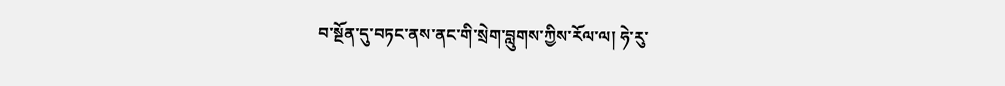བ་སྔོན་དུ་བཏང་ནས་ནང་གི་སྲེག་བླུགས་ཀྱིས་རོལ་ལ། ཧེ་རུ་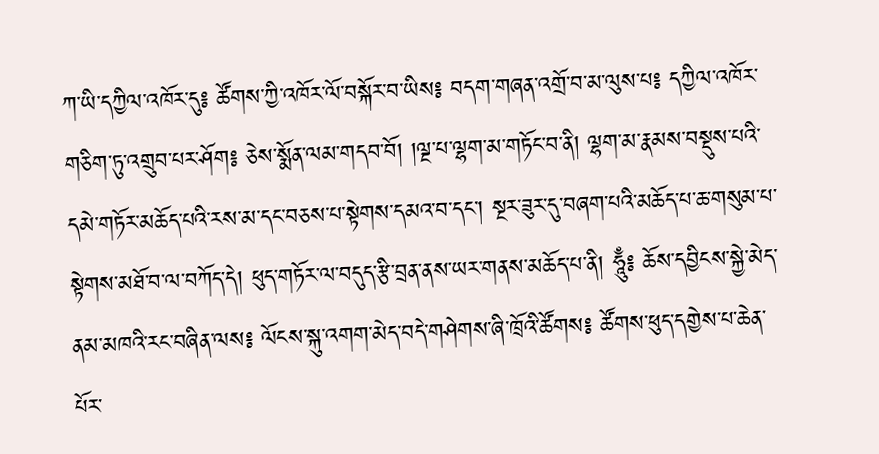ཀ་ཡི་དཀྱིལ་འཁོར་དུ༔ ཚོགས་ཀྱི་འཁོར་ལོ་བསྐོར་བ་ཡིས༔ བདག་གཞན་འགྲོ་བ་མ་ལུས་པ༔ དཀྱིལ་འཁོར་གཅིག་ཏུ་འགྲུབ་པར་ཤོག༔ ཅེས་སྨོན་ལམ་གདབ་བོ། །ལྔ་པ་ལྷག་མ་གཏོང་བ་ནི། ལྷག་མ་རྣམས་བསྡུས་པའི་དམེ་གཏོར་མཆོད་པའི་རས་མ་དང་བཅས་པ་སྟེགས་དམའ་བ་དང་། སྔར་ཟུར་དུ་བཞག་པའི་མཆོད་པ་ཆ་གསུམ་པ་སྟེགས་མཐོ་བ་ལ་བཀོད་དེ། ཕུད་གཏོར་ལ་བདུད་རྩི་བྲན་ནས་ཡར་གནས་མཆོད་པ་ནི། ཧཱུྃ༔ ཆོས་དབྱིངས་སྐྱེ་མེད་ནམ་མཁའི་རང་བཞིན་ལས༔ ལོངས་སྐུ་འགག་མེད་བདེ་གཤེགས་ཞི་ཁྲོའི་ཚོགས༔ ཚོགས་ཕུད་དགྱེས་པ་ཆེན་པོར་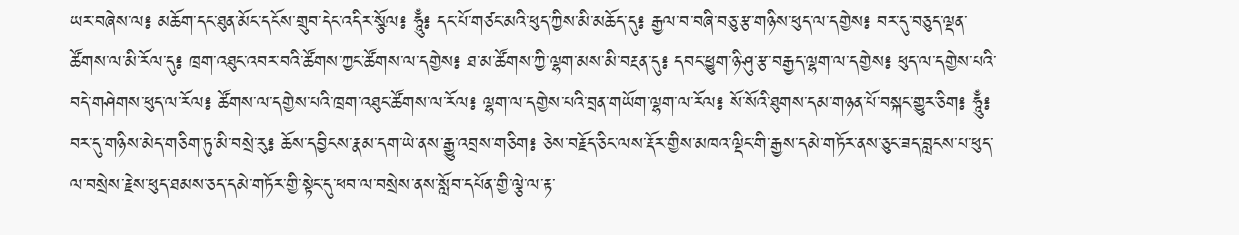ཡར་བཞེས་ལ༔ མཆོག་དང་ཐུན་མོང་དངོས་གྲུབ་དེང་འདིར་སྩོལ༔ ཧཱུྃ༔ དང་པོ་གཙང་མའི་ཕུད་ཀྱིས་མི་མཆོད་དུ༔ རྒྱལ་བ་བཞི་བཅུ་རྩ་གཉིས་ཕུད་ལ་དགྱེས༔ བར་དུ་བཅུད་ལྡན་ཚོགས་ལ་མི་རོལ་དུ༔ ཁྲག་འཐུང་འབར་བའི་ཚོགས་ཀྱང་ཚོགས་ལ་དགྱེས༔ ཐ་མ་ཚོགས་ཀྱི་ལྷག་མས་མི་བརྔན་དུ༔ དབང་ཕྱུག་ཉི་ཤུ་རྩ་བརྒྱད་ལྷག་ལ་དགྱེས༔ ཕུད་ལ་དགྱེས་པའི་བདེ་གཤེགས་ཕུད་ལ་རོལ༔ ཚོགས་ལ་དགྱེས་པའི་ཁྲག་འཐུང་ཚོགས་ལ་རོལ༔ ལྷག་ལ་དགྱེས་པའི་བྲན་གཡོག་ལྷག་ལ་རོལ༔ སོ་སོའི་ཐུགས་དམ་གཉན་པོ་བསྐང་གྱུར་ཅིག༔ ཧཱུྃ༔ བར་དུ་གཉིས་མེད་གཅིག་ཏུ་མི་བསྲེ་རུ༔ ཆོས་དབྱིངས་རྣམ་དག་ཡེ་ནས་རྒྱུ་འབྲས་གཅིག༔ ཅེས་བརྗོད་ཅིང་ལས་རྡོར་གྱིས་མཁའ་ལྡིང་གི་རྒྱས་དམེ་གཏོར་ནས་ཅུང་ཟད་བླངས་པ་ཕུད་ལ་བསྲེས་རྗེས་ཕུད་ཐམས་ཅད་དམེ་གཏོར་གྱི་སྟེང་དུ་ཕབ་ལ་བསྲེས་ནས་སློབ་དཔོན་གྱི་ལྕེ་ལ་རྟ་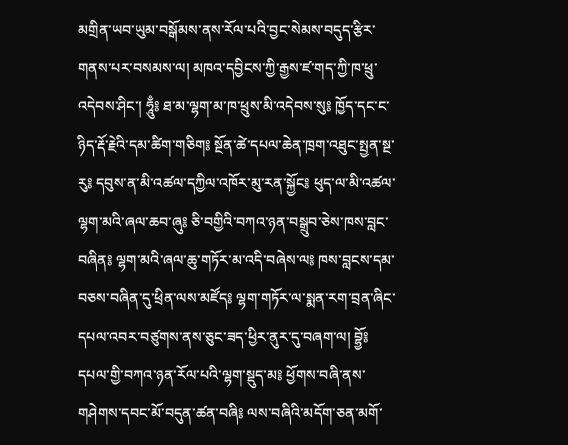མགྲིན་ཡབ་ཡུམ་བསྒོམས་ནས་རོལ་པའི་བྱང་སེམས་བདུད་རྩིར་གནས་པར་བསམས་ལ། མཁའ་དབྱིངས་ཀྱི་རྒྱས་ཛ་གད་ཀྱི་ཁ་ཕྲུ་འདེབས་ཤིང་། ཧཱུྃ༔ ཐ་མ་ལྷག་མ་ཁ་ཕྲུས་མི་འདེབས་སུ༔ ཁྱོད་དང་ང་ཉིད་རྡོ་རྗེའི་དམ་ཚིག་གཅིག༔ སྔོན་ཚེ་དཔལ་ཆེན་ཁྲག་འཐུང་སྤྱན་སྔ་རུ༔ དབུས་ན་མི་འཚལ་དཀྱིལ་འཁོར་མུ་རན་སྐྱོང༔ ཕུད་ལ་མི་འཚལ་ལྷག་མའི་ཞལ་ཆབ་ཞུ༔ ཅི་བགྱིའི་བཀའ་ཉན་བསྒྲུབ་ཅེས་ཁས་བླང་བཞིན༔ ལྷག་མའི་ཞལ་ཆུ་གཏོར་མ་འདི་བཞེས་ལ༔ ཁས་བླངས་དམ་བཅས་བཞིན་དུ་ཕྲིན་ལས་མཛོད༔ ལྷག་གཏོར་ལ་སྨན་རག་བྲན་ཞིང་དཔལ་འབར་བཙུགས་ནས་ཅུང་ཟད་ཕྱིར་ནུར་དུ་བཞག་ལ། བྷྱོ༔ དཔལ་གྱི་བཀའ་ཉན་རོལ་པའི་ལྷག་སྡུད་མ༔ ཕྱོགས་བཞི་ནས་གཤེགས་དབང་མོ་བདུན་ཚན་བཞི༔ ལས་བཞིའི་མདོག་ཅན་མགོ་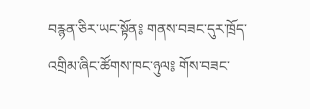བརྙན་ཅིར་ཡང་སྟོན༔ གནས་བཟང་དུར་ཁྲོད་འགྲིམ་ཞིང་ཚོགས་ཁང་ཉུལ༔ གོས་བཟང་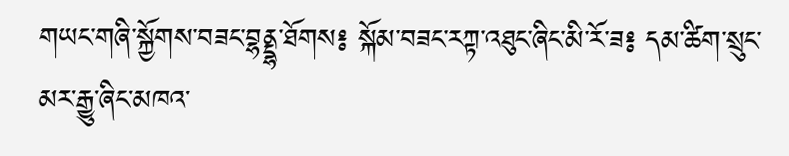གཡང་གཞི་སྐྱོགས་བཟང་བྷནྡྷ་ཐོགས༔ སྐོམ་བཟང་རཀྟ་འཐུང་ཞིང་མི་རོ་ཟ༔ དམ་ཚིག་སྲུང་མར་རྒྱུ་ཞིང་མཁའ་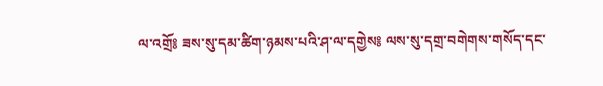ལ་འགྲོ༔ ཟས་སུ་དམ་ཚིག་ཉམས་པའི་ཤ་ལ་དགྱེས༔ ལས་སུ་དགྲ་བགེགས་གསོད་དང་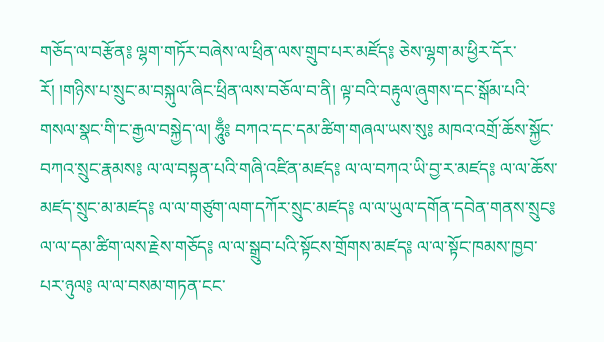གཅོད་ལ་བརྩོན༔ ལྷག་གཏོར་བཞེས་ལ་ཕྲིན་ལས་གྲུབ་པར་མཛོད༔ ཅེས་ལྷག་མ་ཕྱིར་དོར་རོ། །གཉིས་པ་སྲུང་མ་བསྐུལ་ཞིང་ཕྲིན་ལས་བཅོལ་བ་ནི། ལྟ་བའི་བརྟུལ་ཞུགས་དང་སྒོམ་པའི་གསལ་སྣང་གི་ང་རྒྱལ་བསྐྱེད་ལ། ཧཱུྃ༔ བཀའ་དང་དམ་ཚིག་གཞལ་ཡས་སུ༔ མཁའ་འགྲོ་ཆོས་སྐྱོང་བཀའ་སྲུང་རྣམས༔ ལ་ལ་བསྟན་པའི་གཞི་འཛིན་མཛད༔ ལ་ལ་བཀའ་ཡི་བྱ་ར་མཛད༔ ལ་ལ་ཆོས་མཛད་སྲུང་མ་མཛད༔ ལ་ལ་གཙུག་ལག་དཀོར་སྲུང་མཛད༔ ལ་ལ་ཡུལ་དགོན་དབེན་གནས་སྲུང༔ ལ་ལ་དམ་ཚིག་ལས་རྗེས་གཅོད༔ ལ་ལ་སྒྲུབ་པའི་སྟོངས་གྲོགས་མཛད༔ ལ་ལ་སྟོང་ཁམས་ཁྱབ་པར་ཉུལ༔ ལ་ལ་བསམ་གཏན་ངང་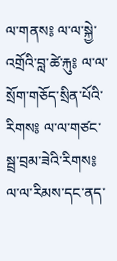ལ་གནས༔ ལ་ལ་སྐྱེ་འགྲོའི་བླ་ཚེ་རྐུ༔ ལ་ལ་སྲོག་གཅོད་སྲིན་པོའི་རིགས༔ ལ་ལ་གཙང་སྦྲ་བྲམ་ཟེའི་རིགས༔ ལ་ལ་རིམས་དང་ནད་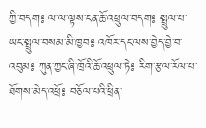ཀྱི་བདག༔ ལ་ལ་ལྟས་ངན་ཆོ་འཕྲུལ་བདག༔ སྤྲུལ་པ་ཡང་སྤྲུལ་བསམ་མི་ཁྱབ༔ འཁོར་དང་ལས་བྱེད་བྱེ་བ་འབུམ༔ ཀུན་ཀྱང་ཞི་ཁྲོའི་ཆོ་འཕྲུལ་ཏེ༔ རིག་རྩལ་རོལ་པ་ཐོགས་མེད་འཕྲོ༔ བཅོལ་པའི་ཕྲིན་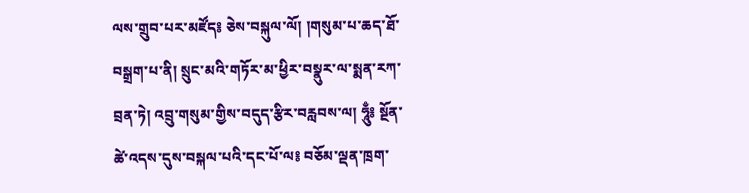ལས་གྲུབ་པར་མཛོད༔ ཅེས་བསྐུལ་ལོ། །གསུམ་པ་ཆད་ཐོ་བསྒྲག་པ་ནི། སྲུང་མའི་གཏོར་མ་ཕྱིར་བསྣུར་ལ་སྨན་རཀ་བྲན་ཏེ། འབྲུ་གསུམ་གྱིས་བདུད་རྩིར་བརླབས་ལ། ཧཱུྃ༔ སྔོན་ཚེ་འདས་དུས་བསྐལ་པའི་དང་པོ་ལ༔ བཅོམ་ལྡན་ཁྲག་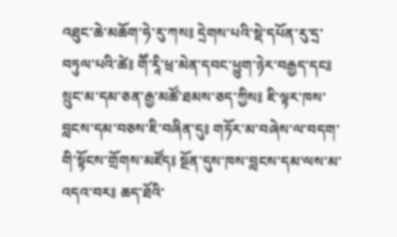འཐུང་ཆེ་མཆོག་ཧེ་རུ་ཀས༔ དྲེགས་པའི་སྡེ་དཔོན་རུ་དྲ་བཏུལ་པའི་ཚེ༔ གཽ་རཱི་ཕྲ་མེན་དབང་ཕྱུག་ཉེར་བརྒྱད་དང༔ སྲུང་མ་དམ་ཅན་རྒྱ་མཚོ་ཐམས་ཅད་ཀྱིས༔ ཇི་ལྟར་ཁས་བླངས་དམ་བཅས་ཇི་བཞིན་དུ༔ གཏོར་མ་བཞེས་ལ་བདག་གི་སྟོངས་གྲོགས་མཛོད༔ སྔོན་དུས་ཁས་བླངས་དམ་ལས་མ་འདའ་བར༔ ཆད་ཐོའི་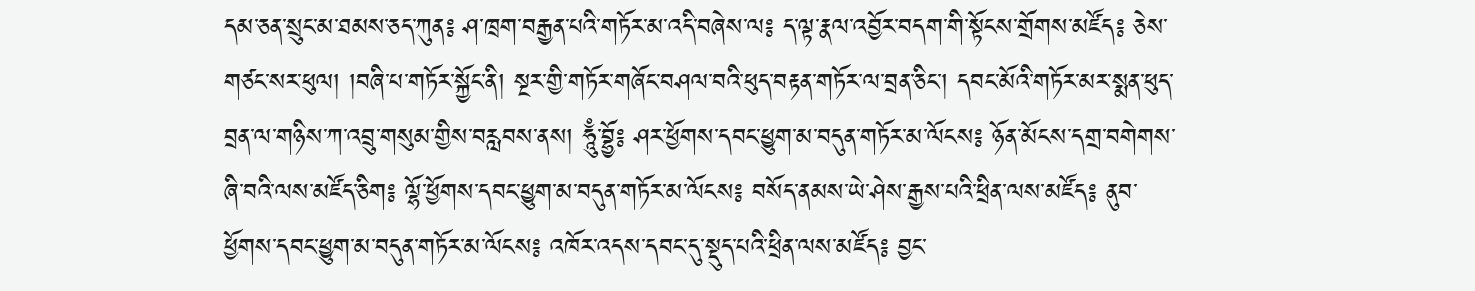དམ་ཅན་སྲུང་མ་ཐམས་ཅད་ཀུན༔ ཤ་ཁྲག་བརྒྱན་པའི་གཏོར་མ་འདི་བཞེས་ལ༔ ད་ལྟ་རྣལ་འབྱོར་བདག་གི་སྟོངས་གྲོགས་མཛོད༔ ཅེས་གཙང་སར་ཕུལ། །བཞི་པ་གཏོར་སྐྱོང་ནི། སྔར་གྱི་གཏོར་གཞོང་བཤལ་བའི་ཕུད་བརྟན་གཏོར་ལ་བྲན་ཅིང་། དབང་མོའི་གཏོར་མར་སྨན་ཕུད་བྲན་ལ་གཉིས་ཀ་འབྲུ་གསུམ་གྱིས་བརླབས་ནས། ཧཱུྃ་བྷྱོ༔ ཤར་ཕྱོགས་དབང་ཕྱུག་མ་བདུན་གཏོར་མ་ལོངས༔ ཉོན་མོངས་དགྲ་བགེགས་ཞི་བའི་ལས་མཛོད་ཅིག༔ ལྷོ་ཕྱོགས་དབང་ཕྱུག་མ་བདུན་གཏོར་མ་ལོངས༔ བསོད་ནམས་ཡེ་ཤེས་རྒྱས་པའི་ཕྲིན་ལས་མཛོད༔ ནུབ་ཕྱོགས་དབང་ཕྱུག་མ་བདུན་གཏོར་མ་ལོངས༔ འཁོར་འདས་དབང་དུ་སྡུད་པའི་ཕྲིན་ལས་མཛོད༔ བྱང་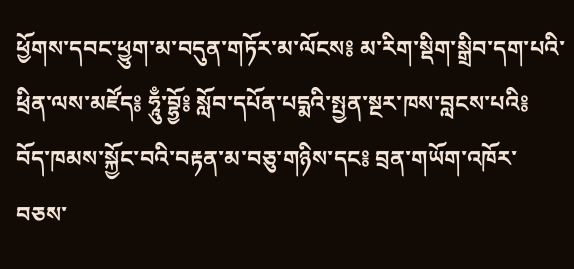ཕྱོགས་དབང་ཕྱུག་མ་བདུན་གཏོར་མ་ལོངས༔ མ་རིག་སྡིག་སྒྲིབ་དག་པའི་ཕྲིན་ལས་མཛོད༔ ཧཱུྃ་བྷྱོ༔ སློབ་དཔོན་པདྨའི་སྤྱན་སྔར་ཁས་བླངས་པའི༔ བོད་ཁམས་སྐྱོང་བའི་བརྟན་མ་བཅུ་གཉིས་དང༔ བྲན་གཡོག་འཁོར་བཅས་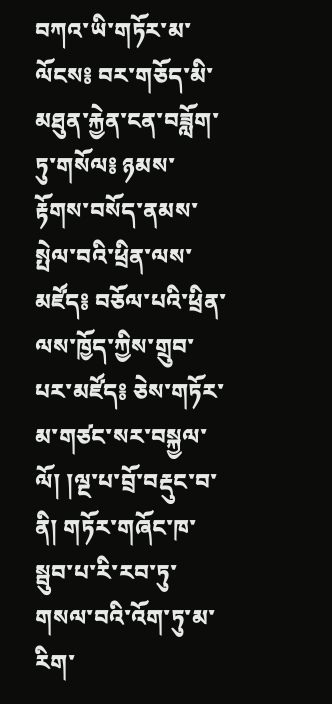བཀའ་ཡི་གཏོར་མ་ལོངས༔ བར་གཅོད་མི་མཐུན་རྐྱེན་ངན་བཟློག་ཏུ་གསོལ༔ ཉམས་རྟོགས་བསོད་ནམས་སྤེལ་བའི་ཕྲིན་ལས་མཛོད༔ བཅོལ་པའི་ཕྲིན་ལས་ཁྱོད་ཀྱིས་གྲུབ་པར་མཛོད༔ ཅེས་གཏོར་མ་གཙང་སར་བསྐྱལ་ལོ། །ལྔ་པ་བྲོ་བརྡུང་བ་ནི། གཏོར་གཞོང་ཁ་སྦུབ་པ་རི་རབ་ཏུ་གསལ་བའི་འོག་ཏུ་མ་རིག་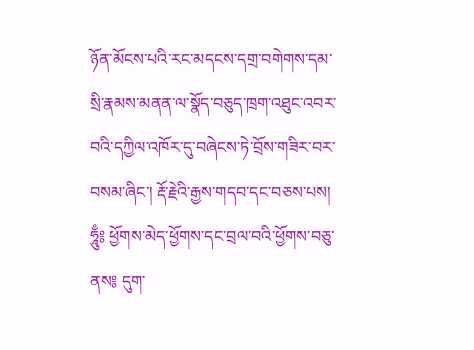ཉོན་མོངས་པའི་རང་མདངས་དགྲ་བགེགས་དམ་སྲི་རྣམས་མནན་ལ་སྣོད་བཅུད་ཁྲག་འཐུང་འབར་བའི་དཀྱིལ་འཁོར་དུ་བཞེངས་ཏེ་བྲོས་གཟིར་བར་བསམ་ཞིང་། རྡོ་རྗེའི་རྒྱས་གདབ་དང་བཅས་པས། ཧཱུྃ༔ ཕྱོགས་མེད་ཕྱོགས་དང་བྲལ་བའི་ཕྱོགས་བཅུ་ནས༔ དུག་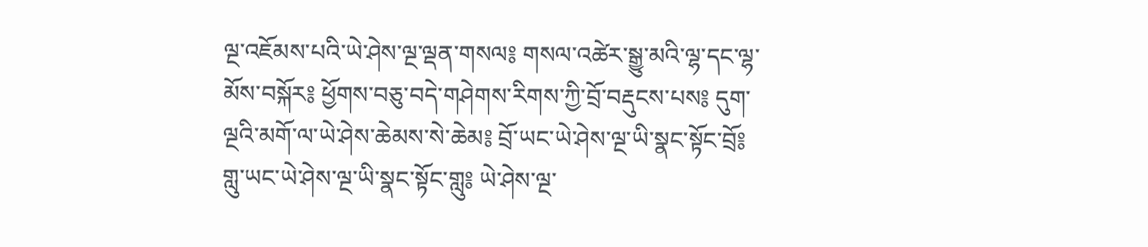ལྔ་འཇོམས་པའི་ཡེ་ཤེས་ལྔ་ལྡན་གསལ༔ གསལ་འཚེར་སྒྱུ་མའི་ལྷ་དང་ལྷ་མོས་བསྐོར༔ ཕྱོགས་བཅུ་བདེ་གཤེགས་རིགས་ཀྱི་བྲོ་བརྡུངས་པས༔ དུག་ལྔའི་མགོ་ལ་ཡེ་ཤེས་ཆེམས་སེ་ཆེམ༔ བྲོ་ཡང་ཡེ་ཤེས་ལྔ་ཡི་སྣང་སྟོང་བྲོ༔ གླུ་ཡང་ཡེ་ཤེས་ལྔ་ཡི་སྣང་སྟོང་གླུ༔ ཡེ་ཤེས་ལྔ་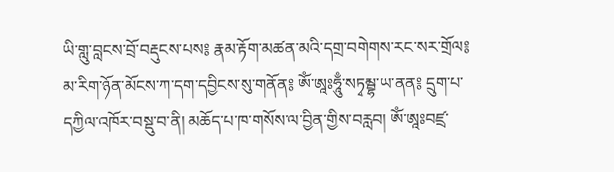ཡི་གླུ་བླངས་བྲོ་བརྡུངས་པས༔ རྣམ་རྟོག་མཚན་མའི་དགྲ་བགེགས་རང་སར་གྲོལ༔ མ་རིག་ཉོན་མོངས་ཀ་དག་དབྱིངས་སུ་གནོན༔ ཨོཾ་ཨཱཿཧཱུྃ་སཏྭམྦྷ་ཡ་ནན༔ དྲུག་པ་དཀྱིལ་འཁོར་བསྡུ་བ་ནི། མཆོད་པ་ཁ་གསོས་ལ་བྱིན་གྱིས་བརླབ། ཨོཾ་ཨཱཿབཛྲ་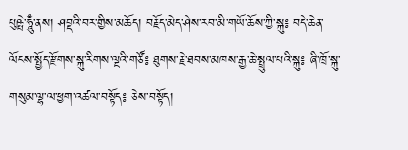པུཥྤེ་ཧཱུྃ་ནས། ཤབྡའི་བར་གྱིས་མཆོད། བརྗོད་མེད་ཤེས་རབ་མི་གཡོ་ཆོས་ཀྱི་སྐུ༔ བདེ་ཆེན་ལོངས་སྤྱོད་རྫོགས་སྐུ་རིགས་ལྔའི་གཙོ༔ ཐུགས་རྗེ་ཐབས་མཁས་རྒྱ་ཆེ་སྤྲུལ་པའི་སྐུ༔ ཞི་ཁྲོ་སྐུ་གསུམ་ལྷ་ལ་ཕྱག་འཚལ་བསྟོད༔ ཅེས་བསྟོད།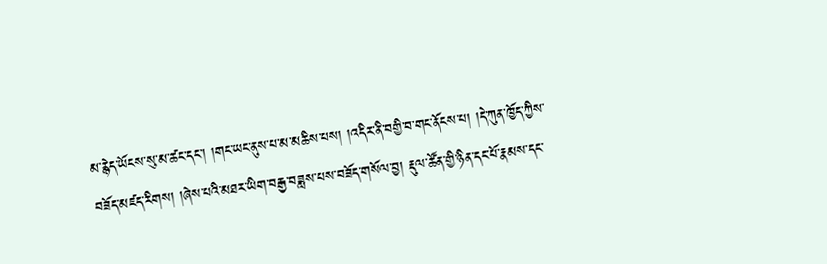མ་རྙེད་ཡོངས་སུ་མ་ཚང་དང་། །གང་ཡང་ནུས་པ་མ་མཆིས་པས། །འདིར་ནི་བགྱི་བ་གང་ནོངས་པ། །དེ་ཀུན་ཁྱོད་ཀྱིས་བཟོད་མཛད་རིགས། །ཞེས་པའི་མཐར་ཡིག་བརྒྱ་བཟླས་པས་བཟོད་གསོལ་བྱ། རྡུལ་ཚོན་གྱི་ཉིན་དང་པོ་རྣམས་དང་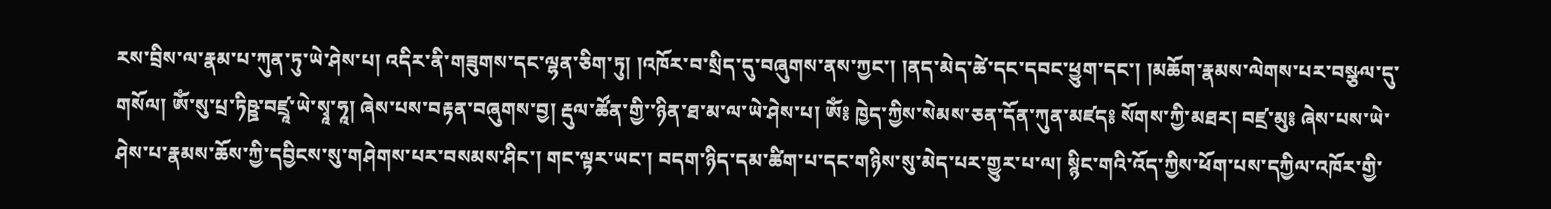རས་བྲིས་ལ་རྣམ་པ་ཀུན་ཏུ་ཡེ་ཤེས་པ། འདིར་ནི་གཟུགས་དང་ལྷན་ཅིག་ཏུ། །འཁོར་བ་སྲིད་དུ་བཞུགས་ནས་ཀྱང་། །ནད་མེད་ཚེ་དང་དབང་ཕྱུག་དང་། །མཆོག་རྣམས་ལེགས་པར་བསྩལ་དུ་གསོལ། ཨོཾ་སུ་པྲ་ཏིཥྛ་བཛྲཱ་ཡེ་སྭཱ་ཧཱ། ཞེས་པས་བརྟན་བཞུགས་བྱ། རྡུལ་ཚོན་གྱི་་ཉིན་ཐ་མ་ལ་ཡེ་ཤེས་པ། ཨོཾ༔ ཁྱེད་ཀྱིས་སེམས་ཅན་དོན་ཀུན་མཛད༔ སོགས་ཀྱི་མཐར། བཛྲ་མུ༔ ཞེས་པས་ཡེ་ཤེས་པ་རྣམས་ཆོས་ཀྱི་དབྱིངས་སུ་གཤེགས་པར་བསམས་ཤིང་། གང་ལྟར་ཡང་། བདག་ཉིད་དམ་ཚིག་པ་དང་གཉིས་སུ་མེད་པར་གྱུར་པ་ལ། སྙིང་གའི་འོད་ཀྱིས་ཕོག་པས་དཀྱིལ་འཁོར་གྱི་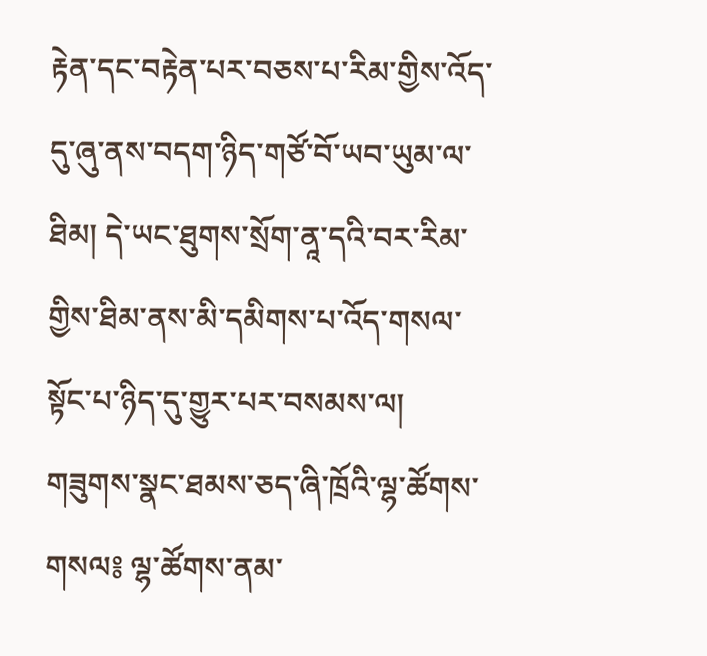རྟེན་དང་བརྟེན་པར་བཅས་པ་རིམ་གྱིས་འོད་དུ་ཞུ་ནས་བདག་ཉིད་གཙོ་བོ་ཡབ་ཡུམ་ལ་ཐིམ། དེ་ཡང་ཐུགས་སྲོག་ནཱ་དའི་བར་རིམ་གྱིས་ཐིམ་ནས་མི་དམིགས་པ་འོད་གསལ་སྟོང་པ་ཉིད་དུ་གྱུར་པར་བསམས་ལ། གཟུགས་སྣང་ཐམས་ཅད་ཞི་ཁྲོའི་ལྷ་ཚོགས་གསལ༔ ལྷ་ཚོགས་ནམ་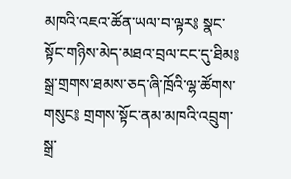མཁའི་འཇའ་ཚོན་ཡལ་བ་ལྟར༔ སྣང་སྟོང་གཉིས་མེད་མཐའ་བྲལ་ངང་དུ་ཐིམ༔ སྒྲ་གྲགས་ཐམས་ཅད་ཞི་ཁྲོའི་ལྷ་ཚོགས་གསུང༔ གྲགས་སྟོང་ནམ་མཁའི་འབྲུག་སྒྲ་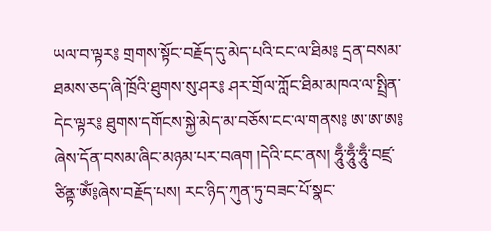ཡལ་བ་ལྟར༔ གྲགས་སྟོང་བརྗོད་དུ་མེད་པའི་ངང་ལ་ཐིམ༔ དྲན་བསམ་ཐམས་ཅད་ཞི་ཁྲོའི་ཐུགས་སུ་ཤར༔ ཤར་གྲོལ་ཀློང་ཐིམ་མཁའ་ལ་སྤྲིན་དེང་ལྟར༔ ཐུགས་དགོངས་སྐྱེ་མེད་མ་བཅོས་ངང་ལ་གནས༔ ཨ་ཨ་ཨ༔ ཞེས་དོན་བསམ་ཞིང་མཉམ་པར་བཞག །དེའི་ངང་ནས། ཧཱུྃ་ཧཱུྃ་ཧཱུྃ་བཛྲ་ཙིནྟ་ཨོཾ༔ཞེས་བརྗོད་པས། རང་ཉིད་ཀུན་ཏུ་བཟང་པོ་སྣང་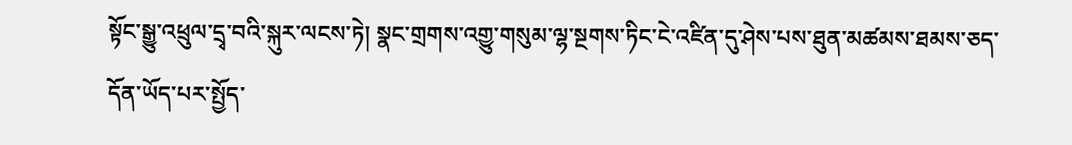སྟོང་སྒྱུ་འཕྲུལ་དྲྭ་བའི་སྐུར་ལངས་ཏེ། སྣང་གྲགས་འགྱུ་གསུམ་ལྷ་སྔགས་ཏིང་ངེ་འཛིན་དུ་ཤེས་པས་ཐུན་མཚམས་ཐམས་ཅད་དོན་ཡོད་པར་སྤྱོད་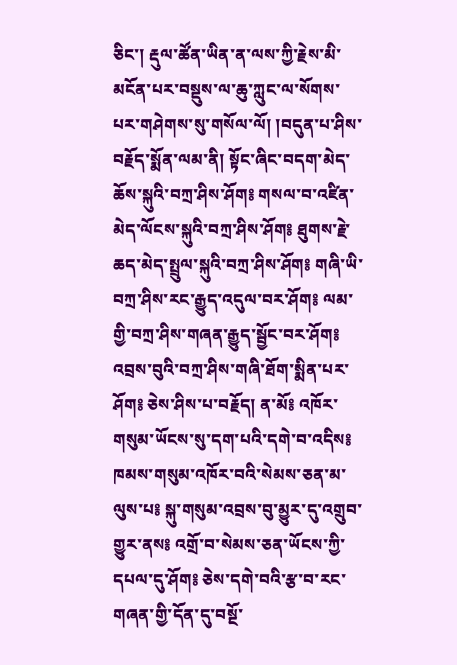ཅིང་། རྡུལ་ཚོན་ཡིན་ན་ལས་ཀྱི་རྗེས་མི་མངོན་པར་བསྡུས་ལ་ཆུ་ཀླུང་ལ་སོགས་པར་གཤེགས་སུ་གསོལ་ལོ། །བདུན་པ་ཤིས་བརྗོད་སྨོན་ལམ་ནི། སྟོང་ཞིང་བདག་མེད་ཆོས་སྐུའི་བཀྲ་ཤིས་ཤོག༔ གསལ་བ་འཛིན་མེད་ལོངས་སྐུའི་བཀྲ་ཤིས་ཤོག༔ ཐུགས་རྗེ་ཆད་མེད་སྤྲུལ་སྐུའི་བཀྲ་ཤིས་ཤོག༔ གཞི་ཡི་བཀྲ་ཤིས་རང་རྒྱུད་འདུལ་བར་ཤོག༔ ལམ་གྱི་བཀྲ་ཤིས་གཞན་རྒྱུད་སྦྱོང་བར་ཤོག༔ འབྲས་བུའི་བཀྲ་ཤིས་གཞི་ཐོག་སྨིན་པར་ཤོག༔ ཅེས་ཤིས་པ་བརྗོད། ན་མོ༔ འཁོར་གསུམ་ཡོངས་སུ་དག་པའི་དགེ་བ་འདིས༔ ཁམས་གསུམ་འཁོར་བའི་སེམས་ཅན་མ་ལུས་པ༔ སྐུ་གསུམ་འབྲས་བུ་མྱུར་དུ་འགྲུབ་གྱུར་ནས༔ འགྲོ་བ་སེམས་ཅན་ཡོངས་ཀྱི་དཔལ་དུ་ཤོག༔ ཅེས་དགེ་བའི་རྩ་བ་རང་གཞན་གྱི་དོན་དུ་བསྔོ་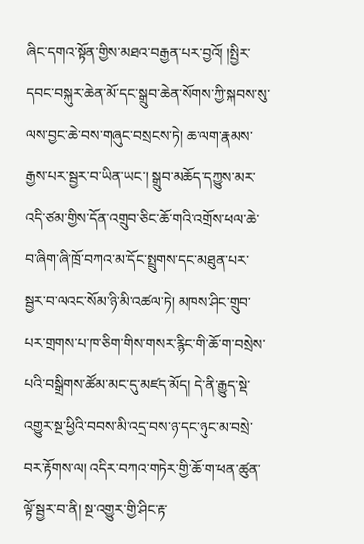ཞིང་དགའ་སྟོན་གྱིས་མཐའ་བརྒྱན་པར་བྱའོ། །སྤྱིར་དབང་བསྐུར་ཆེན་མོ་དང་སྒྲུབ་ཆེན་སོགས་ཀྱི་སྐབས་སུ་ལས་བྱང་ཆེ་བས་གཞུང་བསྲངས་ཏེ། ཆ་ལག་རྣམས་རྒྱས་པར་སྦྱར་བ་ཡིན་ཡང་། སྒྲུབ་མཆོད་དཀྱུས་མར་འདི་ཙམ་གྱིས་དོན་འགྲུབ་ཅིང་ཆོ་གའི་འགྲོས་ཕལ་ཆེ་བ་ཞིག་ཞི་ཁྲོ་བཀའ་མ་དོང་སྤྲུགས་དང་མཐུན་པར་སྦྱར་བ་ལའང་སོམ་ཉི་མི་འཚལ་ཏེ། མཁས་ཤིང་གྲུབ་པར་གྲགས་པ་ཁ་ཅིག་གིས་གསར་རྙིང་གི་ཆོ་ག་བསྲེས་པའི་བསྒྲིགས་ཚོམ་མང་དུ་མཛད་མོད། དེ་ནི་རྒྱུད་སྡེ་འགྱུར་སྔ་ཕྱིའི་བབས་མི་འདྲ་བས་ཉ་དང་ཉུང་མ་བསྲེ་བར་རྟོགས་ལ། འདིར་བཀའ་གཏེར་གྱི་ཆོ་ག་ཕན་ཚུན་ལྟོ་སྦྱར་བ་ནི། སྔ་འགྱུར་གྱི་ཤིང་རྟ་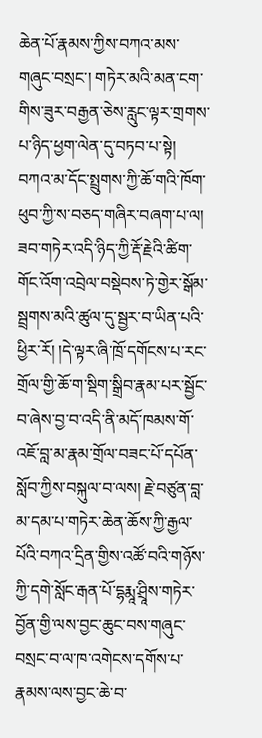ཆེན་པོ་རྣམས་ཀྱིས་བཀའ་མས་གཞུང་བསྲང་། གཏེར་མའི་མན་ངག་གིས་ཟུར་བརྒྱན་ཅེས་རླུང་ལྟར་གྲགས་པ་ཉིད་ཕྱག་ལེན་དུ་བཏབ་པ་སྟེ། བཀའ་མ་དོང་སྤྲུགས་ཀྱི་ཆོ་གའི་ཁོག་ཕུབ་ཀྱི་ས་བཅད་གཞིར་བཞག་པ་ལ། ཟབ་གཏེར་འདི་ཉིད་ཀྱི་རྡོ་རྗེའི་ཚིག་གོང་འོག་འབྲེལ་བསྡེབས་ཏེ་གྱེར་སྒོམ་སྦྲགས་མའི་ཚུལ་དུ་སྦྱར་བ་ཡིན་པའི་ཕྱིར་རོ། །དེ་ལྟར་ཞི་ཁྲོ་དགོངས་པ་རང་གྲོལ་གྱི་ཆོ་ག་སྡིག་སྒྲིབ་རྣམ་པར་སྦྱོང་བ་ཞེས་བྱ་བ་འདི་ནི་མདོ་ཁམས་གོ་འཇོ་བླ་མ་རྣམ་གྲོལ་བཟང་པོ་དཔོན་སློབ་ཀྱིས་བསྐུལ་བ་ལས། རྗེ་བཙུན་བླ་མ་དམ་པ་གཏེར་ཆེན་ཆོས་ཀྱི་རྒྱལ་པོའི་བཀའ་དྲིན་གྱིས་འཚོ་བའི་གཉོས་ཀྱི་དགེ་སློང་རྒན་པོ་དྷརྨཱ་ཤྲཱིས་གཏེར་བྱོན་གྱི་ལས་བྱང་ཆུང་བས་གཞུང་བསྲང་བ་ལ་ཁ་འགེངས་དགོས་པ་རྣམས་ལས་བྱང་ཆེ་བ་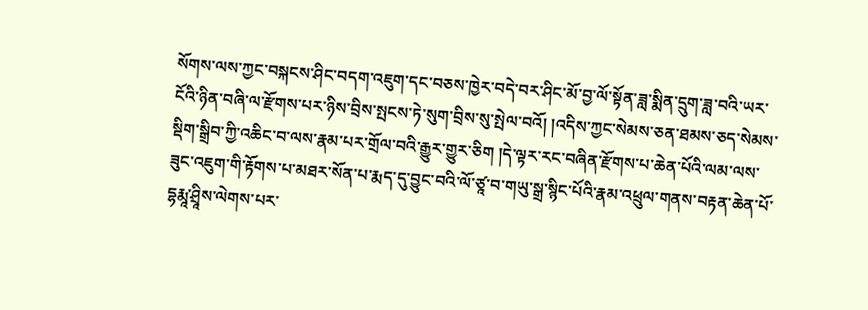སོགས་ལས་ཀྱང་བསྐངས་ཤིང་བདག་འཇུག་དང་བཅས་ཁྱེར་བདེ་བར་ཤིང་མོ་བྱ་ལོ་སྟོན་ཟླ་སྨིན་དྲུག་ཟླ་བའི་ཡར་ངོའི་ཉིན་བཞི་ལ་རྫོགས་པར་ཉིས་བྲིས་སྤངས་ཏེ་སུག་བྲིས་སུ་སྤེལ་བའོ། །འདིས་ཀྱང་སེམས་ཅན་ཐམས་ཅད་སེམས་སྡིག་སྒྲིབ་ཀྱི་འཆིང་བ་ལས་རྣམ་པར་གྲོལ་བའི་རྒྱུར་གྱུར་ཅིག །དེ་ལྟར་རང་བཞིན་རྫོགས་པ་ཆེན་པོའི་ལམ་ལས་ཟུང་འཇུག་གི་རྟོགས་པ་མཐར་སོན་པ་རྨད་དུ་བྱུང་བའི་ལོ་ཙཱ་བ་གཡུ་སྒྲ་སྙིང་པོའི་རྣམ་འཕྲུལ་གནས་བརྟན་ཆེན་པོ་དྷརྨཱ་ཤྲཱིས་ལེགས་པར་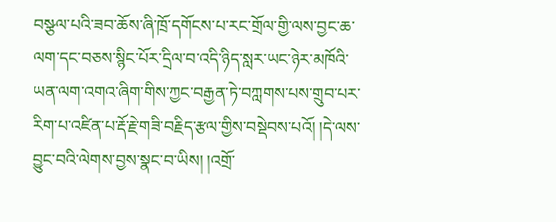བསྩལ་པའི་ཟབ་ཆོས་ཞི་ཁྲོ་དགོངས་པ་རང་གྲོལ་གྱི་ལས་བྱང་ཆ་ལག་དང་བཅས་སྙིང་པོར་དྲིལ་བ་འདི་ཉིད་སླར་ཡང་ཉེར་མཁོའི་ཡན་ལག་འགའ་ཞིག་གིས་ཀྱང་བརྒྱན་ཏེ་བཀླགས་པས་གྲུབ་པར་རིག་པ་འཛིན་པ་རྡོ་རྗེ་གཟི་བརྗིད་རྩལ་གྱིས་བསྡེབས་པའོ། །དེ་ལས་བྱུང་བའི་ལེགས་བྱས་སྣང་བ་ཡིས། །འགྲོ་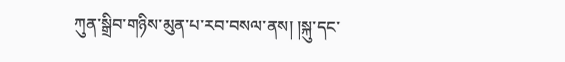ཀུན་སྒྲིབ་གཉིས་མུན་པ་རབ་བསལ་ནས། །སྐུ་དང་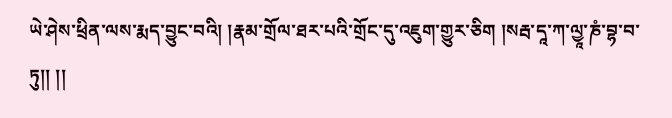ཡེ་ཤེས་ཕྲིན་ལས་རྨད་བྱུང་བའི། །རྣམ་གྲོལ་ཐར་པའི་གྲོང་དུ་འཇུག་གྱུར་ཅིག །སརྦ་དཱ་ཀ་ལྱཱ་ཎཾ་བྷ་བ་ཏུ།། །།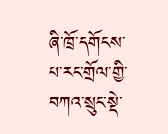ཞི་ཁྲོ་དགོངས་པ་རང་གྲོལ་གྱི་བཀའ་སྲུང་སྡེ་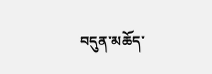བདུན་མཆོད་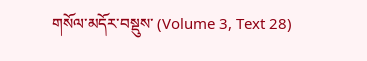གསོལ་མདོར་བསྡུས་ (Volume 3, Text 28)